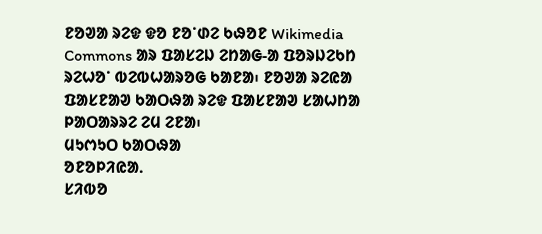ᱱᱚᱣᱟ ᱨᱮᱫ ᱫᱚ ᱱᱚᱸᱰᱮ ᱠᱷᱚᱱ Wikimedia Commons ᱟᱨ ᱯᱟᱥᱮᱡ ᱮᱴᱟᱜ-ᱟ ᱯᱚᱨᱡᱮᱠᱴ ᱨᱮᱦᱚᱸ ᱵᱮᱵᱦᱟᱨᱚᱜ ᱠᱟᱱᱟ᱾ ᱱᱚᱣᱟ ᱨᱮᱭᱟ ᱯᱟᱥᱱᱟᱣ ᱠᱟᱛᱷᱟ ᱨᱮᱫ ᱯᱟᱥᱱᱟᱣ ᱥᱟᱦᱴᱟ ᱞᱟᱛᱟᱨᱨᱮ ᱮᱢ ᱮᱱᱟ᱾
ᱢᱩᱬᱩᱛ ᱠᱟᱛᱷᱟ
ᱚᱱᱚᱞᱤᱭᱟᱹ
ᱥᱤᱵᱚ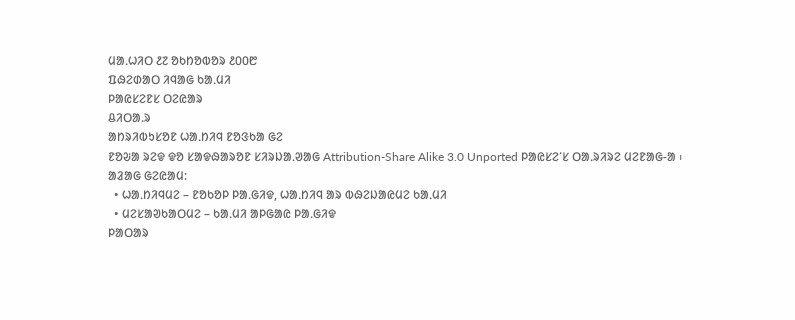ᱢᱟᱹᱦᱤᱛ ᱒᱗ ᱚᱠᱴᱚᱵᱚᱨ ᱒᱐᱐᱘
ᱯᱷᱮᱰᱟᱛ ᱤᱧᱟᱜ ᱠᱟᱹᱢᱤ
ᱞᱟᱭᱥᱮᱱᱥ ᱛᱮᱭᱟᱨ
ᱪᱤᱛᱟ.ᱨ
ᱟᱴᱨᱤᱵᱩᱥᱚᱱ ᱦᱟᱹᱴᱤᱧ ᱱᱚᱝᱠᱟ ᱜᱮ
ᱱᱚᱶᱟ ᱨᱮᱫ ᱫᱚ ᱥᱟᱫᱷᱟᱨᱚᱱ ᱥᱤᱨᱡᱟᱹᱣᱟᱜ Attribution-Share Alike 3.0 Unported ᱞᱟᱭᱥᱮᱸᱥ ᱛᱟᱹᱨᱤᱨᱮ ᱢᱮᱱᱟᱜ-ᱟ ᱾
ᱟᱲᱟᱜ ᱜᱮᱭᱟᱢ:
  • ᱦᱟᱹᱴᱤᱧᱢᱮ – ᱱᱚᱠᱚᱞ ᱞᱟᱹᱜᱤᱫ, ᱦᱟᱹᱴᱤᱧ ᱟᱨ ᱵᱷᱮᱡᱟᱭᱢᱮ ᱠᱟᱹᱢᱤ
  • ᱢᱮᱥᱟᱣᱠᱟᱛᱢᱮ – ᱠᱟᱹᱢᱤ ᱟᱞᱜᱟᱭ ᱞᱟᱹᱜᱤᱫ
ᱞᱟᱛᱟᱨ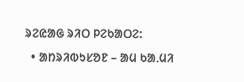ᱨᱮᱭᱟᱜ ᱨᱤᱛ ᱞᱮᱠᱟᱛᱮ:
  • ᱟᱴᱨᱤᱵᱩᱥᱚᱱ – ᱟᱢ ᱠᱟᱹᱢᱤ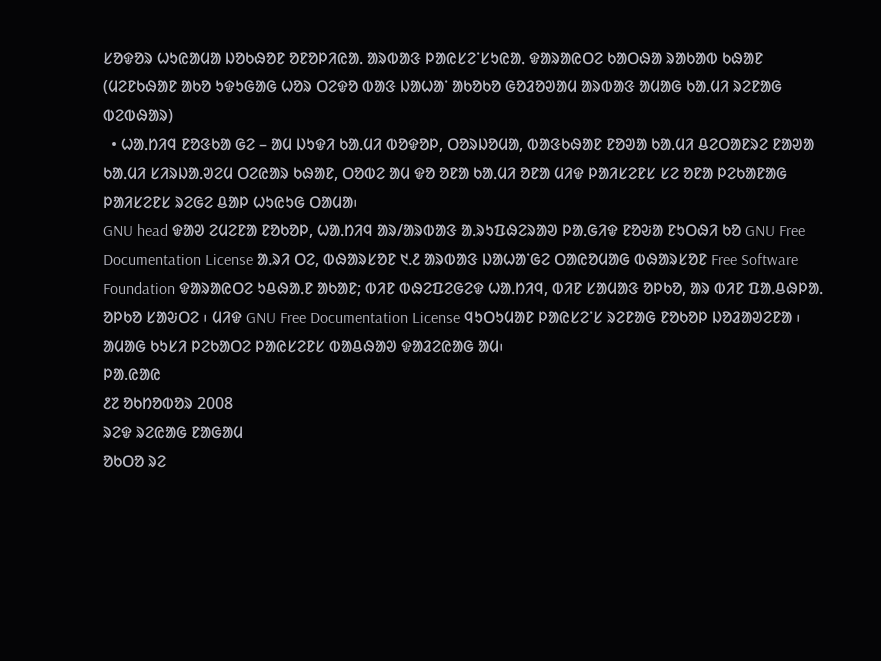ᱥᱚᱫᱚᱨ ᱦᱩᱭᱟᱢᱟ ᱡᱚᱠᱷᱚᱱ ᱚᱱᱚᱞᱤᱭᱟᱹ ᱟᱨᱵᱟᱝ ᱞᱟᱭᱥᱮᱸᱥᱩᱭᱟᱹ ᱫᱟᱨᱟᱭᱛᱮ ᱠᱟᱛᱷᱟ ᱨᱟᱠᱟᱵ ᱠᱷᱟᱱ (ᱢᱮᱱᱠᱷᱟᱱ ᱟᱠᱚ ᱩᱫᱩᱜᱟᱜ ᱦᱚᱨ ᱛᱮᱫᱚ ᱵᱟᱝ ᱡᱟᱦᱟᱸ ᱟᱠᱚᱠᱚ ᱜᱚᱲᱚᱣᱟᱢ ᱟᱨᱵᱟᱝ ᱟᱢᱟᱜ ᱠᱟᱹᱢᱤ ᱨᱮᱱᱟᱜ ᱵᱮᱵᱷᱟᱨ)
  • ᱦᱟᱹᱴᱤᱧ ᱱᱚᱝᱠᱟ ᱜᱮ – ᱟᱢ ᱡᱩᱫᱤ ᱠᱟᱹᱢᱤ ᱵᱚᱫᱚᱞ, ᱛᱚᱨᱡᱚᱢᱟ, ᱵᱟᱝᱠᱷᱟᱱ ᱱᱚᱣᱟ ᱠᱟᱹᱢᱤ ᱪᱮᱛᱟᱱᱨᱮ ᱱᱟᱣᱟ ᱠᱟᱹᱢᱤ ᱥᱤᱨᱡᱟᱹᱣᱮᱢ ᱛᱮᱭᱟᱨ ᱠᱷᱟᱱ, ᱛᱚᱵᱮ ᱟᱢ ᱫᱚ ᱚᱱᱟ ᱠᱟᱹᱢᱤ ᱚᱱᱟ ᱢᱤᱫ ᱞᱟᱤᱥᱮᱱᱥ ᱥᱮ ᱚᱱᱟ ᱞᱮᱠᱟᱱᱟᱜ ᱞᱟᱤᱥᱮᱱᱥ ᱨᱮᱜᱮ ᱪᱟᱞ ᱦᱩᱭᱩᱜ ᱛᱟᱢᱟ᱾
GNU head ᱫᱟᱣ ᱮᱢᱮᱱᱟ ᱱᱚᱠᱚᱞ, ᱦᱟᱹᱴᱤᱧ ᱟᱨ/ᱟᱨᱵᱟᱝ ᱟᱹᱨᱩᱯᱷᱮᱨᱟᱣ ᱞᱟᱹᱜᱤᱫ ᱱᱚᱶᱟ ᱱᱩᱛᱷᱤ ᱠᱚ GNU Free Documentation License ᱟᱹᱨᱤ ᱛᱮ, ᱵᱷᱟᱨᱥᱚᱱ ᱑.᱒ ᱟᱨᱵᱟᱝ ᱡᱟᱦᱟᱸᱜᱮ ᱛᱟᱭᱚᱢᱟᱜ ᱵᱷᱟᱨᱥᱚᱱ Free Software Foundation ᱫᱟᱨᱟᱭᱛᱮ ᱩᱪᱷᱟᱹᱱ ᱟᱠᱟᱱ; ᱵᱤᱱ ᱵᱷᱮᱯᱮᱜᱮᱫ ᱦᱟᱹᱴᱤᱧ, ᱵᱤᱱ ᱥᱟᱢᱟᱝ ᱚᱞᱠᱚ, ᱟᱨ ᱵᱤᱱ ᱯᱟᱹᱪᱷᱞᱟᱹ ᱚᱞᱠᱚ ᱥᱟᱶᱛᱮ ᱾ ᱢᱤᱫ GNU Free Documentation License ᱧᱩᱛᱩᱢᱟᱱ ᱞᱟᱭᱥᱮᱸᱥ ᱨᱮᱱᱟᱜ ᱱᱚᱠᱚᱞ ᱡᱚᱲᱟᱣᱮᱱᱟ ᱾
ᱟᱢᱟᱜ ᱠᱩᱥᱤ ᱞᱮᱠᱟᱛᱮ ᱞᱟᱭᱥᱮᱱᱥ ᱵᱟᱪᱷᱟᱣ ᱫᱟᱲᱮᱭᱟᱜ ᱟᱢ᱾
ᱞᱟ.ᱭᱟᱭ
᱒᱗ ᱚᱠᱴᱚᱵᱚᱨ 2008
ᱨᱮᱫ ᱨᱮᱭᱟᱜ ᱱᱟᱜᱟᱢ
ᱚᱠᱛᱚ ᱨᱮ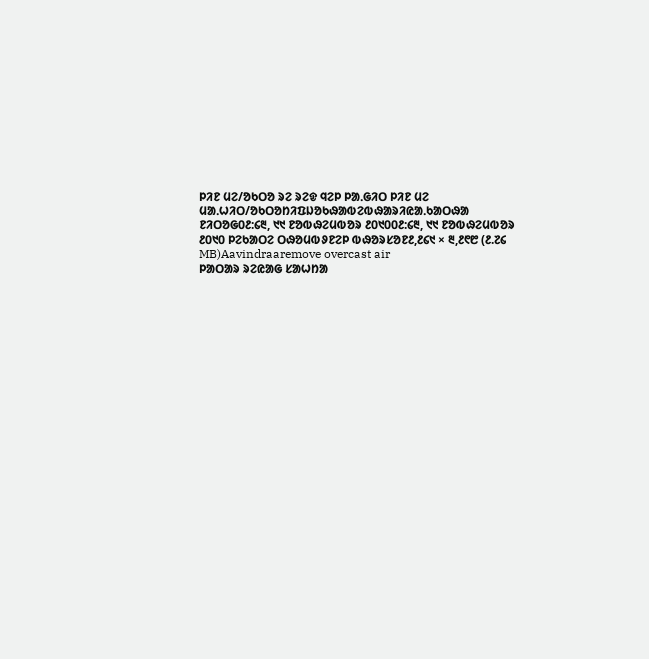ᱞᱤᱱ ᱢᱮ/ᱚᱠᱛᱚ ᱨᱮ ᱨᱮᱫ ᱧᱮᱞ ᱞᱟᱹᱜᱤᱛ ᱞᱤᱱ ᱢᱮ
ᱢᱟᱹᱦᱤᱛ/ᱚᱠᱛᱚᱴᱤᱯᱡᱚᱠᱷᱟᱵᱮᱵᱷᱟᱨᱤᱭᱟᱹᱠᱟᱛᱷᱟ
ᱱᱤᱛᱚᱜ᱐᱒:᱔᱓, ᱑᱑ ᱱᱚᱵᱷᱮᱢᱵᱚᱨ ᱒᱐᱑᱐᱐᱒:᱔᱓, ᱑᱑ ᱱᱚᱵᱷᱮᱢᱵᱚᱨ ᱒᱐᱑᱐ ᱞᱮᱠᱟᱛᱮ ᱛᱷᱚᱢᱵᱽᱱᱮᱞ ᱵᱷᱚᱨᱥᱚᱱ᱒,᱒᱔᱑ × ᱓,᱒᱖᱘ (᱒.᱗᱔ MB)Aavindraaremove overcast air
ᱞᱟᱛᱟᱨ ᱨᱮᱭᱟᱜ ᱥᱟᱦᱴᱟ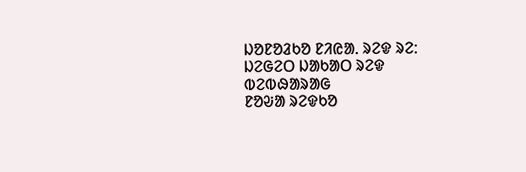ᱡᱚᱱᱚᱲᱠᱚ ᱱᱤᱭᱟᱹ ᱨᱮᱫ ᱨᱮ:
ᱡᱮᱜᱮᱛ ᱡᱟᱠᱟᱛ ᱨᱮᱫ ᱵᱮᱵᱷᱟᱨᱟᱜ
ᱱᱚᱶᱟ ᱨᱮᱫᱠᱚ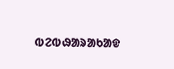ᱵᱮᱵᱷᱟᱨᱟᱠᱟᱫ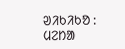ᱣᱤᱠᱤᱠᱚ :
ᱢᱮᱴᱟ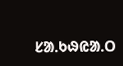ᱥᱟᱹᱠᱷᱭᱟᱹᱛ